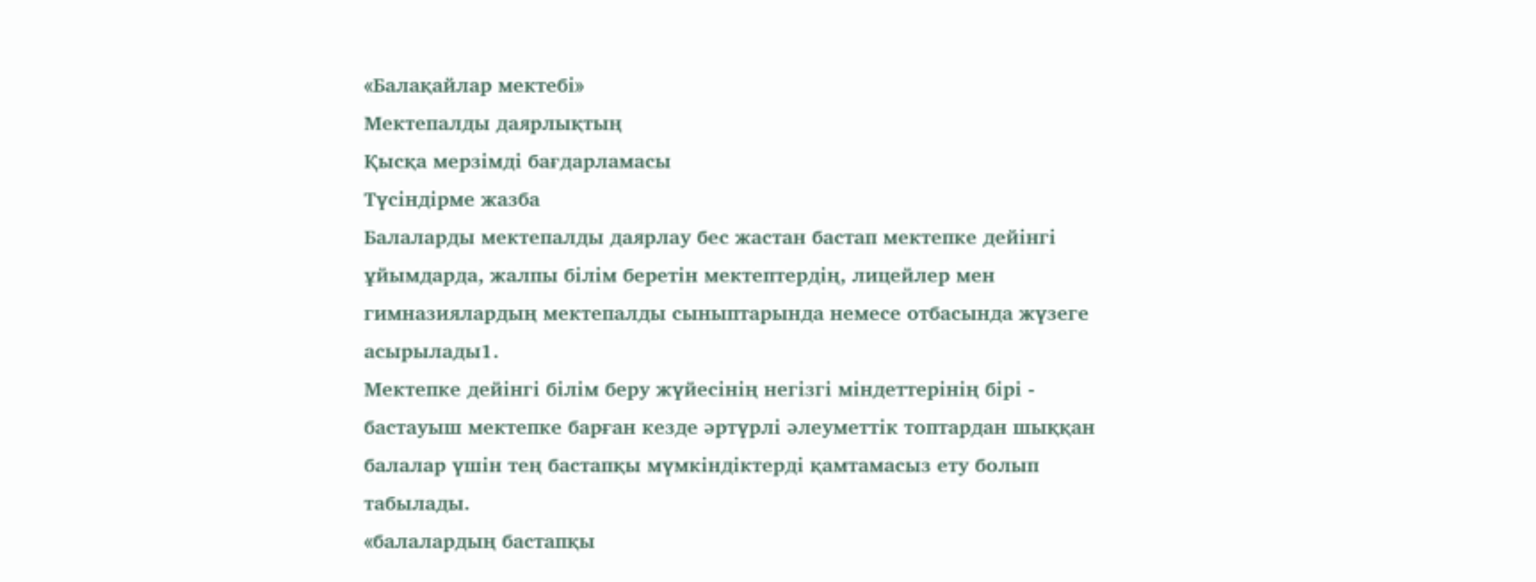«Балақайлар мектебі»
Мектепалды даярлықтың
Қысқа мерзімді бағдарламасы
Түсіндірме жазба
Балаларды мектепалды даярлау бес жастан бастап мектепке дейінгі ұйымдарда, жалпы білім беретін мектептердің, лицейлер мен гимназиялардың мектепалды сыныптарында немесе отбасында жүзеге асырылады1.
Мектепке дейінгі білім беру жүйесінің негізгі міндеттерінің бірі - бастауыш мектепке барған кезде әртүрлі әлеуметтік топтардан шыққан балалар үшін тең бастапқы мүмкіндіктерді қамтамасыз ету болып табылады.
«балалардың бастапқы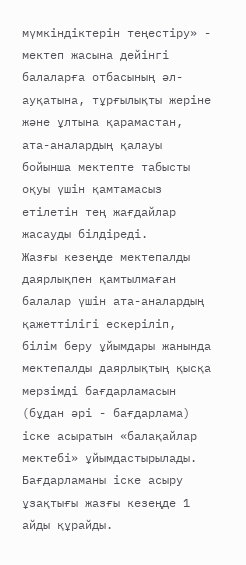мүмкіндіктерін теңестіру» - мектеп жасына дейінгі балаларға отбасының әл-ауқатына, тұрғылықты жеріне және ұлтына қарамастан, ата-аналардың қалауы бойынша мектепте табысты оқуы үшін қамтамасыз етілетін тең жағдайлар жасауды білдіреді.
Жазғы кезеңде мектепалды даярлықпен қамтылмаған балалар үшін ата-аналардың қажеттілігі ескеріліп, білім беру ұйымдары жанында мектепалды даярлықтың қысқа мерзімді бағдарламасын (бұдан әрі - бағдарлама) іске асыратын «балақайлар мектебі» ұйымдастырылады.
Бағдарламаны іске асыру ұзақтығы жазғы кезеңде 1 айды құрайды.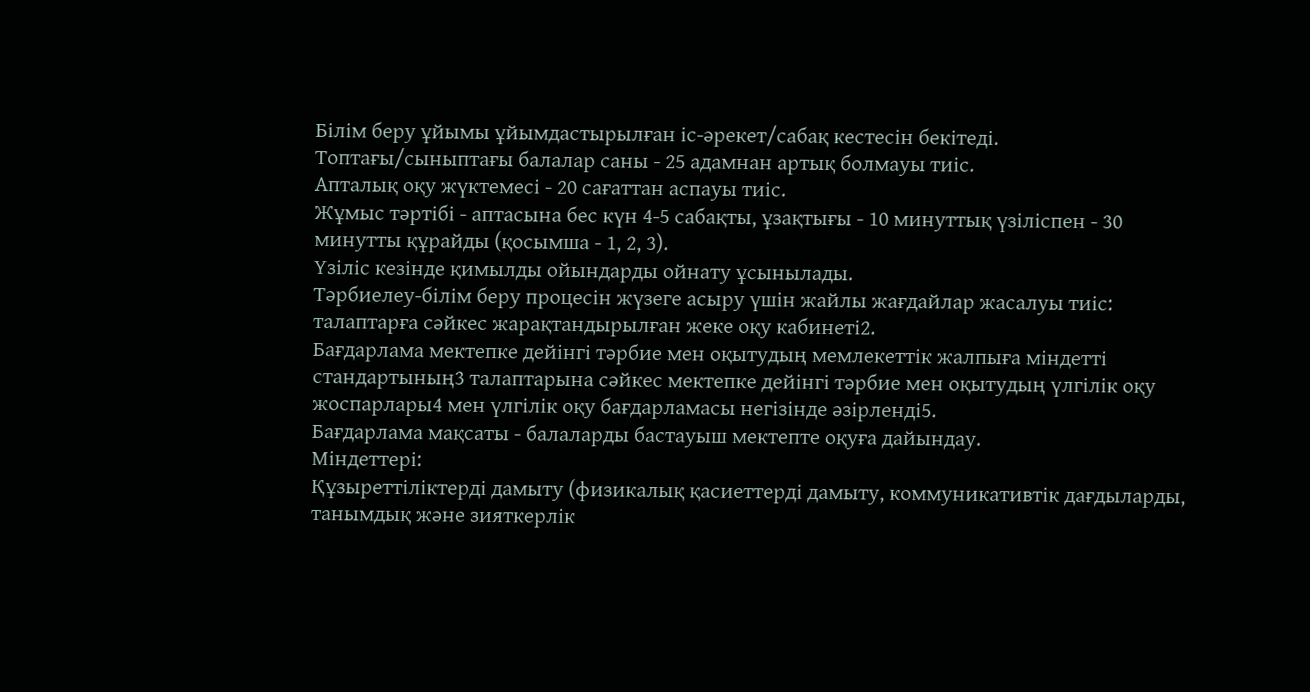Білім беру ұйымы ұйымдастырылған іс-әрекет/сабақ кестесін бекітеді.
Топтағы/сыныптағы балалар саны - 25 адамнан артық болмауы тиіс.
Апталық оқу жүктемесі - 20 сағаттан аспауы тиіс.
Жұмыс тәртібі - аптасына бес күн 4-5 сабақты, ұзақтығы - 10 минуттық үзіліспен - 30 минутты құрайды (қосымша - 1, 2, 3).
Үзіліс кезінде қимылды ойындарды ойнату ұсынылады.
Тәрбиелеу-білім беру процесін жүзеге асыру үшін жайлы жағдайлар жасалуы тиіс: талаптарға сәйкес жарақтандырылған жеке оқу кабинеті2.
Бағдарлама мектепке дейінгі тәрбие мен оқытудың мемлекеттік жалпыға міндетті стандартының3 талаптарына сәйкес мектепке дейінгі тәрбие мен оқытудың үлгілік оқу жоспарлары4 мен үлгілік оқу бағдарламасы негізінде әзірленді5.
Бағдарлама мақсаты - балаларды бастауыш мектепте оқуға дайындау.
Міндеттері:
Құзыреттіліктерді дамыту (физикалық қасиеттерді дамыту, коммуникативтік дағдыларды, танымдық және зияткерлік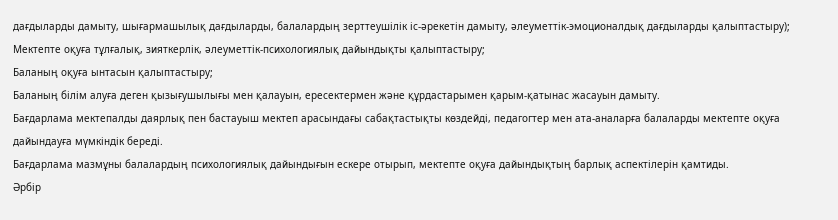дағдыларды дамыту, шығармашылық дағдыларды, балалардың зерттеушілік іс-әрекетін дамыту, әлеуметтік-эмоционалдық дағдыларды қалыптастыру);
Мектепте оқуға тұлғалық, зияткерлік, әлеуметтік-психологиялық дайындықты қалыптастыру;
Баланың оқуға ынтасын қалыптастыру;
Баланың білім алуға деген қызығушылығы мен қалауын, ересектермен және құрдастарымен қарым-қатынас жасауын дамыту.
Бағдарлама мектепалды даярлық пен бастауыш мектеп арасындағы сабақтастықты көздейді, педагогтер мен ата-аналарға балаларды мектепте оқуға дайындауға мүмкіндік береді.
Бағдарлама мазмұны балалардың психологиялық дайындығын ескере отырып, мектепте оқуға дайындықтың барлық аспектілерін қамтиды.
Әрбір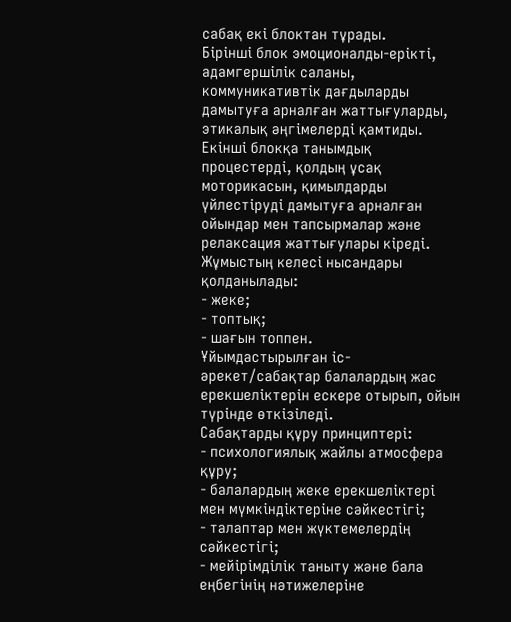сабақ екі блоктан тұрады.
Бірінші блок эмоционалды-ерікті, адамгершілік саланы, коммуникативтік дағдыларды дамытуға арналған жаттығуларды, этикалық әңгімелерді қамтиды.
Екінші блокқа танымдық процестерді, қолдың ұсақ моторикасын, қимылдарды үйлестіруді дамытуға арналған ойындар мен тапсырмалар және релаксация жаттығулары кіреді.
Жұмыстың келесі нысандары қолданылады:
- жеке;
- топтық;
- шағын топпен.
Ұйымдастырылған іс-әрекет/сабақтар балалардың жас ерекшеліктерін ескере отырып, ойын түрінде өткізіледі.
Сабақтарды құру принциптері:
- психологиялық жайлы атмосфера құру;
- балалардың жеке ерекшеліктері мен мүмкіндіктеріне сәйкестігі;
- талаптар мен жүктемелердің сәйкестігі;
- мейірімділік таныту және бала еңбегінің нәтижелеріне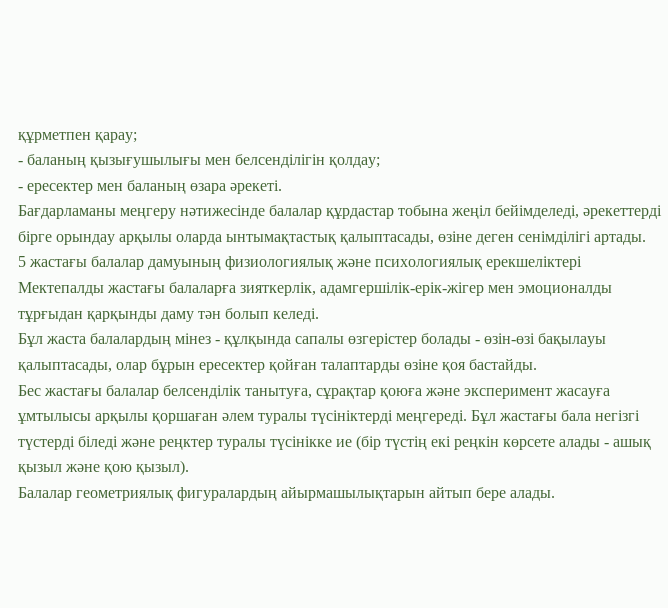құрметпен қарау;
- баланың қызығушылығы мен белсенділігін қолдау;
- ересектер мен баланың өзара әрекеті.
Бағдарламаны меңгеру нәтижесінде балалар құрдастар тобына жеңіл бейімделеді, әрекеттерді бірге орындау арқылы оларда ынтымақтастық қалыптасады, өзіне деген сенімділігі артады.
5 жастағы балалар дамуының физиологиялық және психологиялық ерекшеліктері
Мектепалды жастағы балаларға зияткерлік, адамгершілік-ерік-жігер мен эмоционалды тұрғыдан қарқынды даму тән болып келеді.
Бұл жаста балалардың мінез - құлқында сапалы өзгерістер болады - өзін-өзі бақылауы қалыптасады, олар бұрын ересектер қойған талаптарды өзіне қоя бастайды.
Бес жастағы балалар белсенділік танытуға, сұрақтар қоюға және эксперимент жасауға ұмтылысы арқылы қоршаған әлем туралы түсініктерді меңгереді. Бұл жастағы бала негізгі түстерді біледі және реңктер туралы түсінікке ие (бір түстің екі реңкін көрсете алады - ашық қызыл және қою қызыл).
Балалар геометриялық фигуралардың айырмашылықтарын айтып бере алады.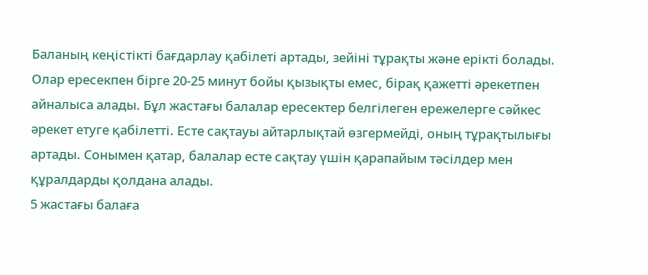Баланың кеңістікті бағдарлау қабілеті артады, зейіні тұрақты және ерікті болады. Олар ересекпен бірге 20-25 минут бойы қызықты емес, бірақ қажетті әрекетпен айналыса алады. Бұл жастағы балалар ересектер белгілеген ережелерге сәйкес әрекет етуге қабілетті. Есте сақтауы айтарлықтай өзгермейді, оның тұрақтылығы артады. Сонымен қатар, балалар есте сақтау үшін қарапайым тәсілдер мен құралдарды қолдана алады.
5 жастағы балаға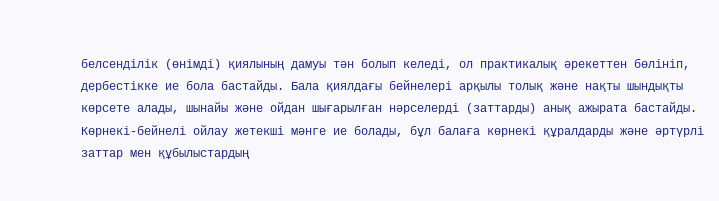белсенділік (өнімді) қиялының дамуы тән болып келеді, ол практикалық әрекеттен бөлініп, дербестікке ие бола бастайды. Бала қиялдағы бейнелері арқылы толық және нақты шындықты көрсете алады, шынайы және ойдан шығарылған нәрселерді (заттарды) анық ажырата бастайды. Көрнекі-бейнелі ойлау жетекші мәнге ие болады, бұл балаға көрнекі құралдарды және әртүрлі заттар мен құбылыстардың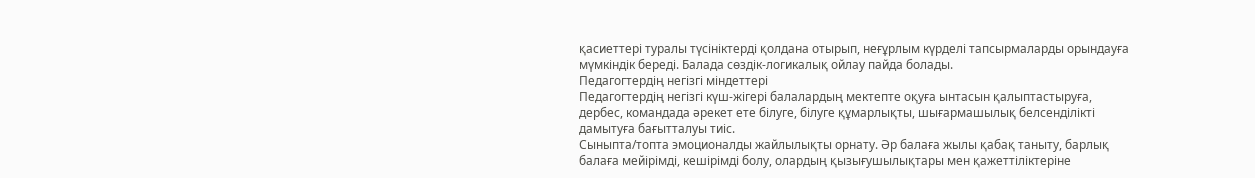қасиеттері туралы түсініктерді қолдана отырып, неғұрлым күрделі тапсырмаларды орындауға мүмкіндік береді. Балада сөздік-логикалық ойлау пайда болады.
Педагогтердің негізгі міндеттері
Педагогтердің негізгі күш-жігері балалардың мектепте оқуға ынтасын қалыптастыруға, дербес, командада әрекет ете білуге, білуге құмарлықты, шығармашылық белсенділікті дамытуға бағытталуы тиіс.
Сыныпта/топта эмоционалды жайлылықты орнату. Әр балаға жылы қабақ таныту, барлық балаға мейірімді, кешірімді болу, олардың қызығушылықтары мен қажеттіліктеріне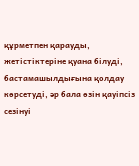құрметпен қарауды, жетістіктеріне қуана білуді, бастамашылдығына қолдау көрсетуді, әр бала өзін қауіпсіз сезінуі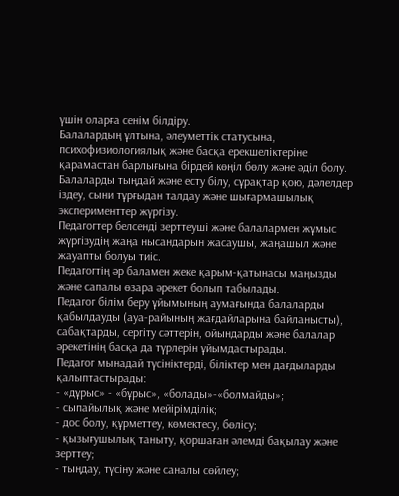үшін оларға сенім білдіру.
Балалардың ұлтына, әлеуметтік статусына, психофизиологиялық және басқа ерекшеліктеріне қарамастан барлығына бірдей көңіл бөлу және әділ болу.
Балаларды тыңдай және есту білу, сұрақтар қою, дәлелдер іздеу, сыни тұрғыдан талдау және шығармашылық эксперименттер жүргізу.
Педагогтер белсенді зерттеуші және балалармен жұмыс жүргізудің жаңа нысандарын жасаушы, жаңашыл және жауапты болуы тиіс.
Педагогтің әр баламен жеке қарым-қатынасы маңызды және сапалы өзара әрекет болып табылады.
Педагог білім беру ұйымының аумағында балаларды қабылдауды (ауа-райының жағдайларына байланысты), сабақтарды, сергіту сәттерін, ойындарды және балалар әрекетінің басқа да түрлерін ұйымдастырады.
Педагог мынадай түсініктерді, біліктер мен дағдыларды қалыптастырады:
- «дұрыс» - «бұрыс», «болады»-«болмайды»;
- сыпайылық және мейірімділік;
- дос болу, құрметтеу, көмектесу, бөлісу;
- қызығушылық таныту, қоршаған әлемді бақылау және зерттеу;
- тыңдау, түсіну және саналы сөйлеу;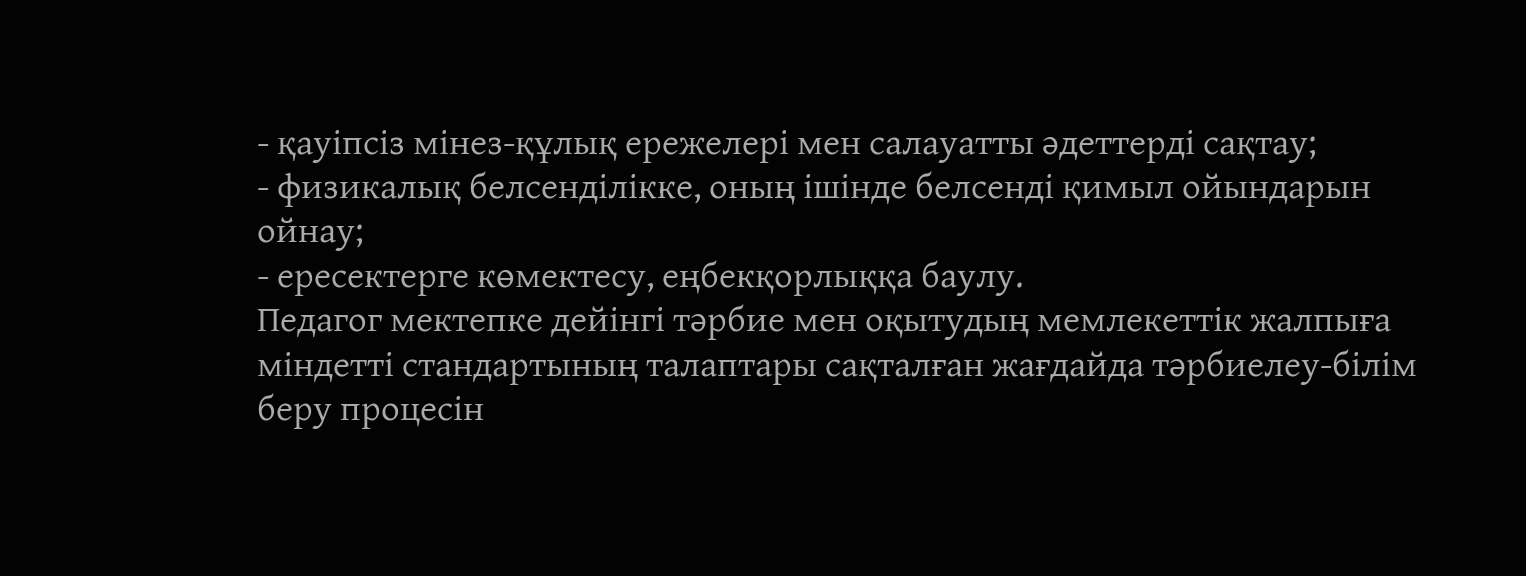- қауіпсіз мінез-құлық ережелері мен салауатты әдеттерді сақтау;
- физикалық белсенділікке, оның ішінде белсенді қимыл ойындарын ойнау;
- ересектерге көмектесу, еңбекқорлыққа баулу.
Педагог мектепке дейінгі тәрбие мен оқытудың мемлекеттік жалпыға міндетті стандартының талаптары сақталған жағдайда тәрбиелеу-білім беру процесін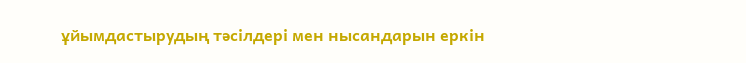ұйымдастырудың тәсілдері мен нысандарын еркін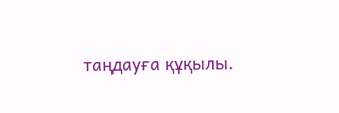таңдауға құқылы.